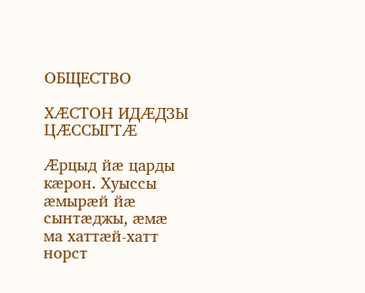ОБЩЕСТВО

ХÆСТОН ИДÆДЗЫ ЦÆССЫГТÆ

Æрцыд йæ царды кæрон. Хуыссы æмырæй йæ сынтæджы, æмæ ма хаттæй-хатт норст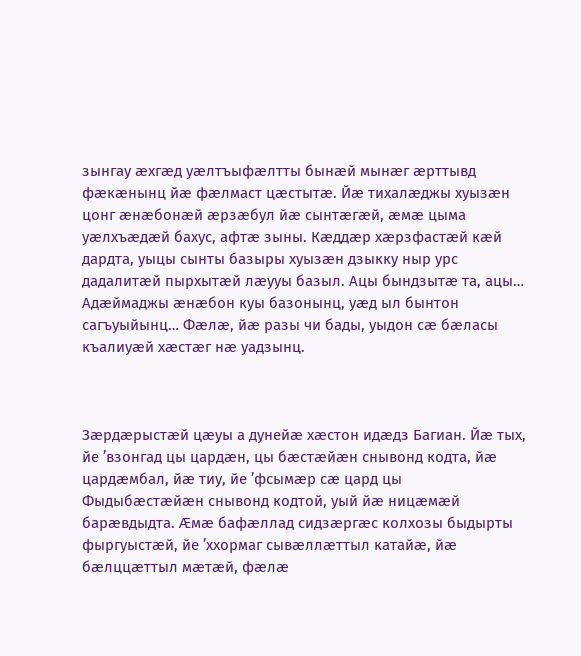зынгау æхгæд уæлтъыфæлтты бынæй мынæг æрттывд фæкæнынц йæ фæлмаст цæстытæ. Йæ тихалӕджы хуызæн цонг æнæбонæй æрзæбул йæ сынтæгæй, æмæ цыма уæлхъæдæй бахус, афтæ зыны. Кæддæр хæрзфастæй кæй дардта, уыцы сынты базыры хуызæн дзыкку ныр урс дадалитæй пырхытæй лæууы базыл. Ацы бындзытæ та, ацы… Адæймаджы æнæбон куы базонынц, уæд ыл бынтон сагъуыйынц… Фæлæ, йæ разы чи бады, уыдон сæ бæласы къалиуæй хæстæг нæ уадзынц.



Зæрдæрыстæй цæуы а дунейæ хæстон идæдз Багиан. Йæ тых, йе ʼвзонгад цы цардæн, цы бæстæйæн снывонд кодта, йæ цардæмбал, йæ тиу, йе ʼфсымæр сæ цард цы Фыдыбæстæйæн снывонд кодтой, уый йæ ницæмæй барæвдыдта. Æмæ бафæллад сидзæргæс колхозы быдырты фыргуыстæй, йе ʼххормаг сывæллæттыл катайæ, йæ бæлццæттыл мæтæй, фæлæ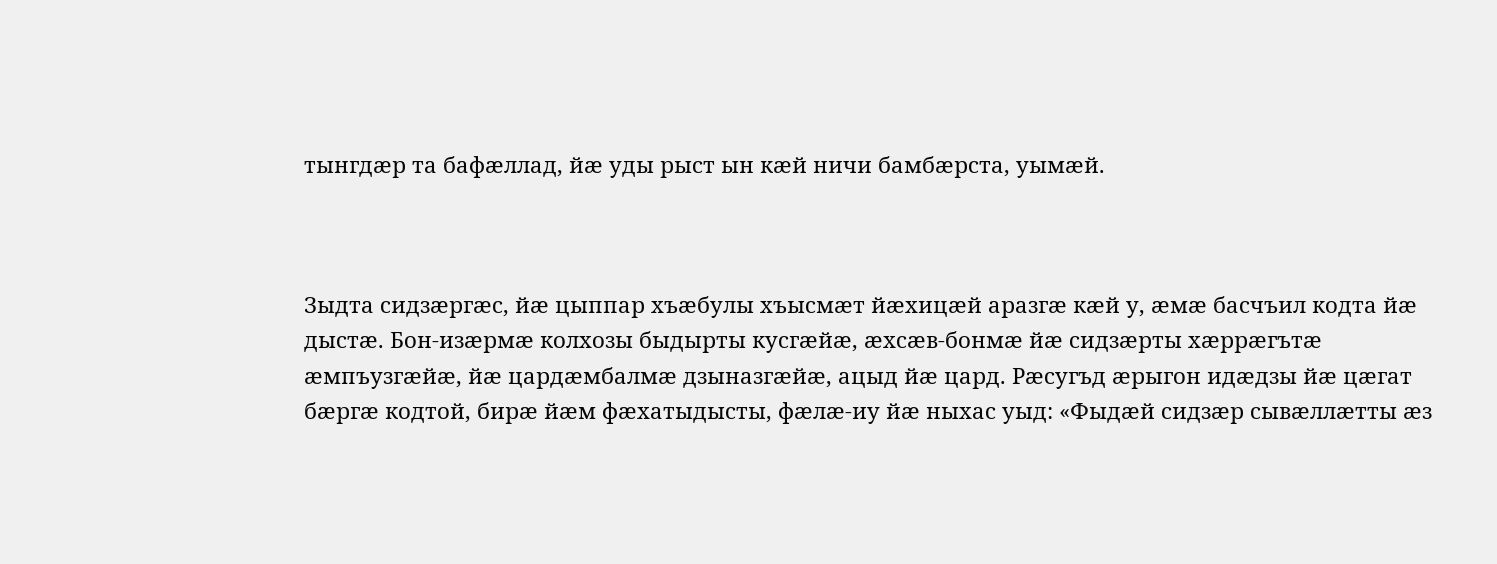тынгдæр та бафæллад, йæ уды рыст ын кæй ничи бамбæрста, уымæй.



Зыдта сидзæргæс, йæ цыппар хъæбулы хъысмæт йæхицæй аразгæ кæй у, æмæ басчъил кодта йæ дыстæ. Бон-изæрмæ колхозы быдырты кусгæйæ, æхсæв-бонмæ йæ сидзæрты хæррæгътæ æмпъузгæйæ, йæ цардæмбалмæ дзыназгæйæ, ацыд йæ цард. Рæсугъд æрыгон идæдзы йæ цæгат бæргæ кодтой, бирæ йæм фæхатыдысты, фæлæ-иу йæ ныхас уыд: «Фыдæй сидзæр сывæллæтты æз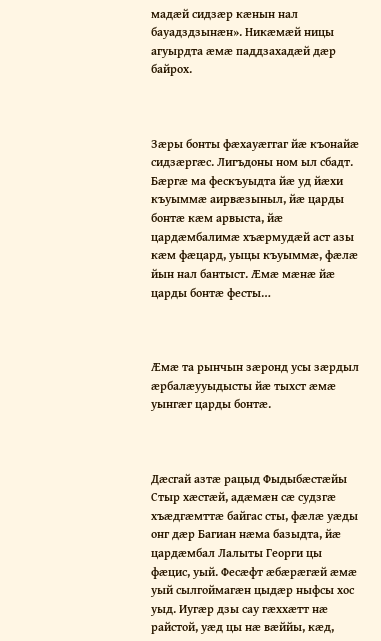мадæй сидзæр кæнын нал бауадздзынæн». Никæмæй ницы агуырдта æмæ паддзахадæй дæр байрох.



Зæры бонты фæхауæггаг йæ къонайæ сидзæргæс. Лигъдоны ном ыл сбадт. Бæргæ ма фескъуыдта йæ уд йæхи къуыммæ аирвæзыныл, йæ царды бонтæ кæм арвыста, йæ цардæмбалимæ хъæрмудæй аст азы кæм фæцард, уыцы къуыммæ, фæлæ йын нал бантыст. Æмæ мæнæ йæ царды бонтæ фесты…



Æмæ та рынчын зæронд усы зæрдыл æрбалæууыдысты йæ тыхст æмæ уынгæг царды бонтæ.



Дæсгай азтæ рацыд Фыдыбæстæйы Стыр хæстæй, адæмæн сæ судзгæ хъæдгæмттæ байгас сты, фæлæ уæды онг дæр Багиан нæма базыдта, йæ цардæмбал Лалыты Георги цы фæцис, уый. Фесæфт æбæрæгæй æмæ уый сылгоймагæн цыдæр ныфсы хос уыд. Иугæр дзы сау гæххæтт нæ райстой, уæд цы нæ вæййы, кæд,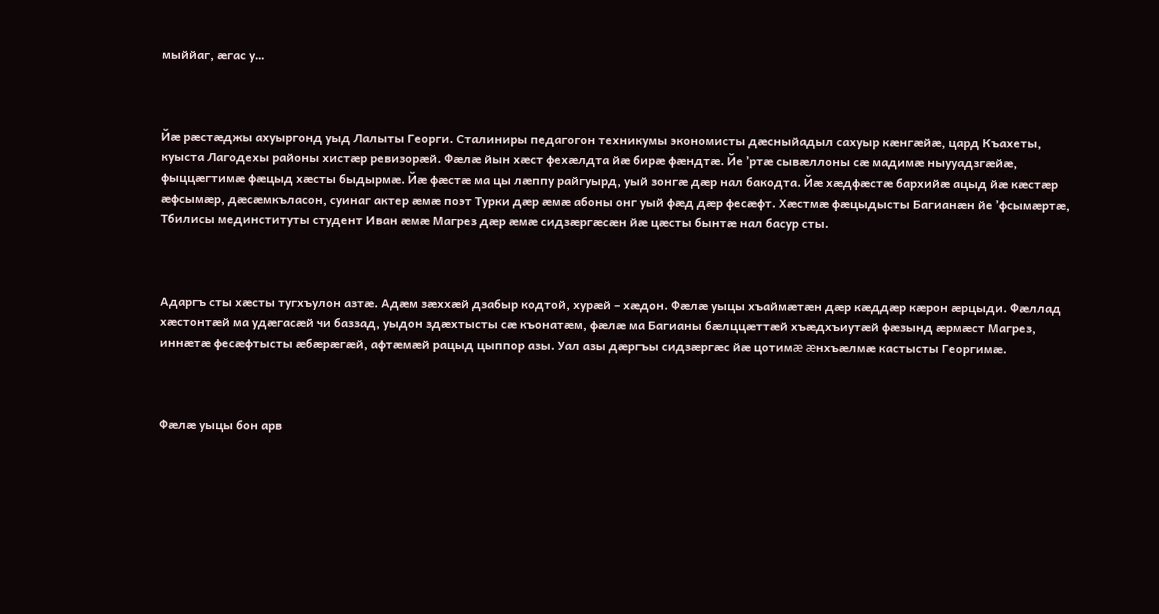мыййаг, æгас у…



Йæ рæстæджы ахуыргонд уыд Лалыты Георги. Сталиниры педагогон техникумы экономисты дæсныйадыл сахуыр кæнгæйæ, цард Къахеты, куыста Лагодехы районы хистæр ревизорæй. Фæлæ йын хæст фехæлдта йæ бирæ фæндтæ. Йе ʼртæ сывæллоны сæ мадимæ ныууадзгæйæ, фыццæгтимæ фæцыд хæсты быдырмæ. Йæ фæстæ ма цы лæппу райгуырд, уый зонгæ дæр нал бакодта. Йæ хæдфæстæ бархийæ ацыд йæ кæстæр æфсымæр, дæсæмкъласон, суинаг актер æмæ поэт Турки дæр æмæ абоны онг уый фæд дæр фесæфт. Хæстмæ фæцыдысты Багианæн йе ʼфсымæртæ, Тбилисы мединституты студент Иван æмæ Магрез дæр æмæ сидзæргæсæн йæ цæсты бынтæ нал басур сты.



Адаргъ сты хæсты тугхъулон азтæ. Адæм зæххæй дзабыр кодтой, хурæй – хæдон. Фæлæ уыцы хъаймæтæн дæр кæддæр кæрон æрцыди. Фæллад хæстонтæй ма удæгасæй чи баззад, уыдон здæхтысты сæ къонатæм, фæлæ ма Багианы бæлццæттæй хъæдхъиутæй фæзынд æрмæст Магрез, иннæтæ фесæфтысты æбæрæгæй, афтæмæй рацыд цыппор азы. Уал азы дæргъы сидзæргæс йæ цотимæ æнхъæлмæ кастысты Георгимæ.



Фæлæ уыцы бон арв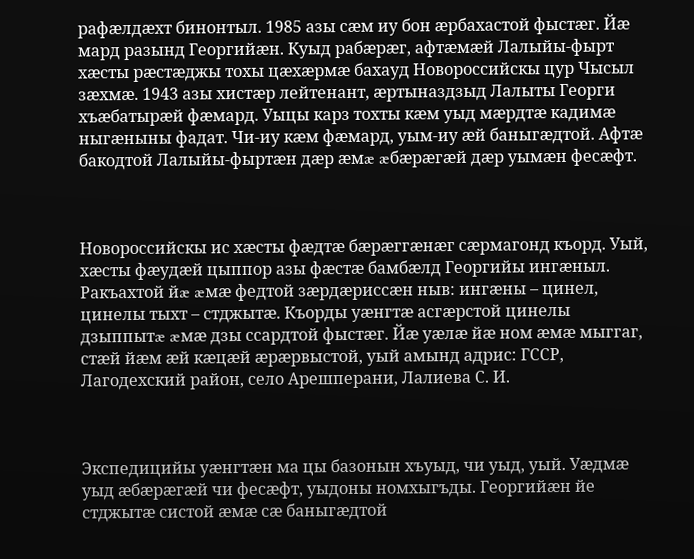рафæлдæхт бинонтыл. 1985 азы сæм иу бон æрбахастой фыстæг. Йӕ мард разынд Георгийæн. Куыд рабæрæг, афтæмæй Лалыйы-фырт хæсты рæстæджы тохы цæхæрмæ бахауд Новороссийскы цур Чысыл зæхмæ. 1943 азы хистæр лейтенант, æртыназдзыд Лалыты Георги хъæбатырæй фæмард. Уыцы карз тохты кæм уыд мæрдтæ кадимæ ныгæныны фадат. Чи-иу кæм фæмард, уым-иу æй баныгæдтой. Афтæ бакодтой Лалыйы-фыртæн дæр æмæ æбæрæгæй дæр уымæн фесæфт.



Новороссийскы ис хæсты фæдтæ бæрæггæнæг сæрмагонд къорд. Уый, хæсты фæудæй цыппор азы фæстæ бамбæлд Георгийы ингæныл. Ракъахтой йæ æмæ федтой зæрдæриссæн ныв: ингæны – цинел, цинелы тыхт – стджытæ. Къорды уæнгтæ асгæрстой цинелы дзыппытæ æмæ дзы ссардтой фыстæг. Йæ уæлæ йæ ном æмæ мыггаг, стæй йæм æй кæцæй æрæрвыстой, уый амынд адрис: ГССР, Лагодехский район, село Арешперани, Лалиева С. И.



Экспедицийы уæнгтæн ма цы базонын хъуыд, чи уыд, уый. Уæдмæ уыд æбæрæгæй чи фесæфт, уыдоны номхыгъды. Георгийæн йе стджытæ систой æмæ сæ баныгæдтой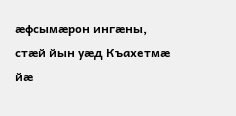æфсымæрон ингæны, стæй йын уæд Къахетмæ йæ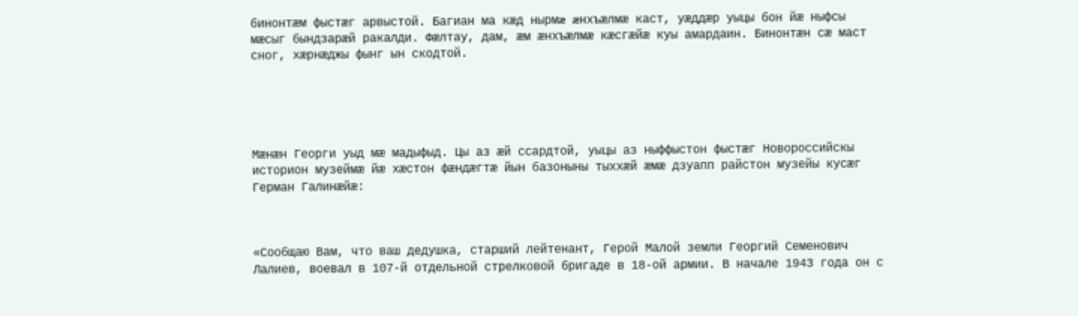бинонтæм фыстæг арвыстой. Багиан ма кæд нырмæ æнхъæлмæ каст, уæддæр уыцы бон йæ ныфсы мæсыг бындзарæй ракалди. Фæлтау, дам, æм æнхъæлмæ кæсгæйæ куы амардаин. Бинонтæн сæ маст сног, хæрнæджы фынг ын скодтой.





Мæнæн Георги уыд мæ мадыфыд. Цы аз æй ссардтой, уыцы аз ныффыстон фыстæг Новороссийскы историон музеймæ йæ хæстон фæндæгтæ йын базоныны тыххæй æмæ дзуапп райстон музейы кусæг Герман Галинæйæ:



«Сообщаю Вам, что ваш дедушка, старший лейтенант, Герой Малой земли Георгий Семенович Лалиев, воевал в 107-й отдельной стрелковой бригаде в 18-ой армии. В начале 1943 года он с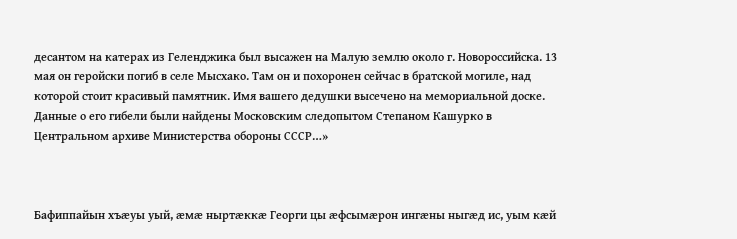десантом на катерах из Геленджика был высажен на Малую землю около г. Новороссийска. 13 мая он геройски погиб в селе Мысхако. Там он и похоронен сейчас в братской могиле, над которой стоит красивый памятник. Имя вашего дедушки высечено на мемориальной доске. Данные о его гибели были найдены Московским следопытом Степаном Кашурко в Центральном архиве Министерства обороны СССР…»



Бафиппайын хъæуы уый, æмæ ныртæккæ Георги цы æфсымæрон ингæны ныгæд ис, уым кæй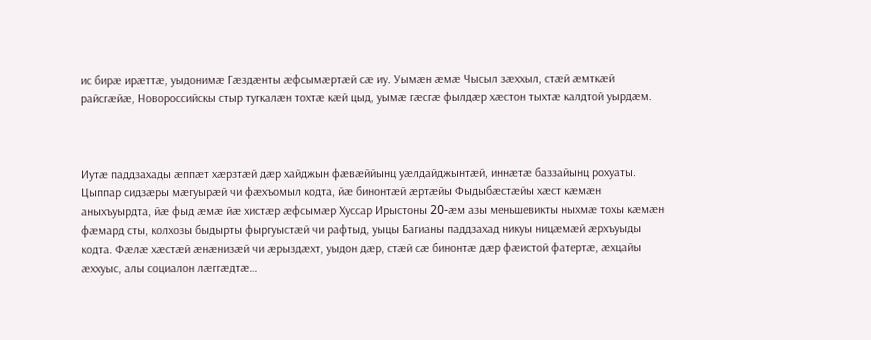ис бирæ ирæттæ, уыдонимæ Гæздæнты æфсымæртæй сæ иу. Уымæн æмæ Чысыл зæххыл, стæй æмткæй райсгæйæ, Новороссийскы стыр тугкалæн тохтæ кæй цыд, уымæ гæсгæ фылдæр хæстон тыхтæ калдтой уырдæм.



Иутæ паддзахады æппæт хæрзтæй дæр хайджын фæвæййынц уæлдайджынтæй, иннæтæ баззайынц рохуаты. Цыппар сидзæры мæгуырæй чи фæхъомыл кодта, йæ бинонтæй æртæйы Фыдыбæстæйы хæст кæмæн аныхъуырдта, йæ фыд æмæ йæ хистæр æфсымæр Хуссар Ирыстоны 20-æм азы меньшевикты ныхмæ тохы кæмæн фæмард сты, колхозы быдырты фыргуыстæй чи рафтыд, уыцы Багианы паддзахад никуы ницæмæй æрхъуыды кодта. Фæлæ хæстæй æнæнизæй чи æрыздæхт, уыдон дæр, стæй сæ бинонтæ дæр фæистой фатертæ, æхцайы ӕххуыс, алы социалон лæггæдтæ…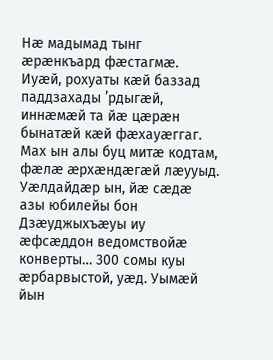Нæ мадымад тынг æрæнкъард фæстагмæ. Иуæй, рохуаты кæй баззад паддзахады ʼрдыгæй, иннæмæй та йæ цæрæн бынатæй кæй фæхауæггаг. Мах ын алы буц митæ кодтам, фæлæ æрхæндæгæй лæууыд. Уæлдайдæр ын, йæ сæдæ азы юбилейы бон Дзæуджыхъæуы иу æфсæддон ведомствойæ конверты… 300 сомы куы æрбарвыстой, уæд. Уымæй йын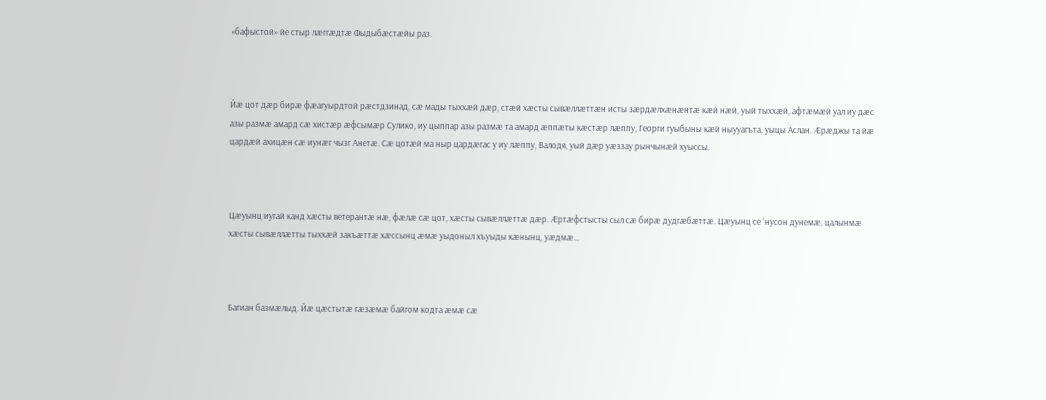«бафыстой» йе стыр лæггæдтæ Фыдыбæстæйы раз.



Йæ цот дæр бирæ фæагуырдтой рæстдзинад, сæ мады тыххæй дæр, стæй хæсты сывæллæттæн исты зæрдæлхæнæнтæ кæй нæй, уый тыххæй, афтæмæй уал иу дæс азы размæ амард сæ хистæр æфсымæр Сулико, иу цыппар азы размæ та амард æппæты кæстæр лæппу, Георги гуыбыны кæй ныууагъта, уыцы Аслан. Æрæджы та йæ цардæй ахицæн сæ иунæг чызг Анетæ. Сæ цотæй ма ныр цардæгас у иу лæппу, Валодя, уый дæр уæззау рынчынæй хуыссы.



Цæуынц иугай канд хæсты ветерантæ нæ, фæлæ сæ цот, хæсты сывæллæттæ дæр. Æртæфстысты сыл сæ бирæ дудгæбæттæ. Цæуынц се ʼнусон дунемæ, цалынмæ хæсты сывæллæтты тыххæй закъæттæ хæссынц æмæ уыдоныл хъуыды кæнынц, уæдмæ…



Багиан базмæлыд. Йæ цæстытæ гæзæмæ байгом кодта æмæ сæ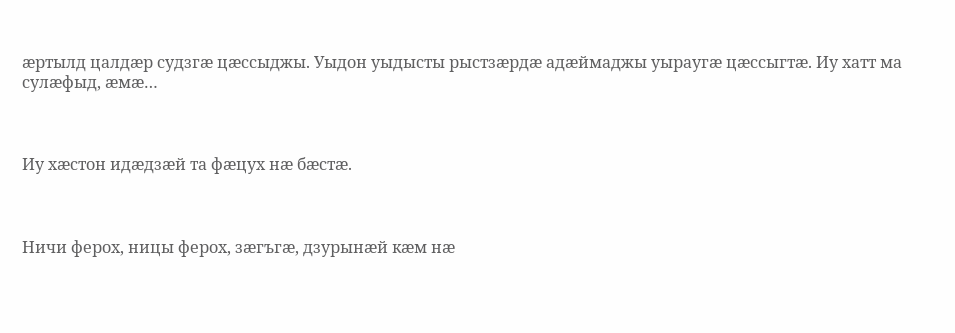æртылд цалдæр судзгæ цæссыджы. Уыдон уыдысты рыстзæрдæ адæймаджы уыраугæ цæссыгтæ. Иу хатт ма сулæфыд, æмæ…



Иу хæстон идæдзæй та фæцух нæ бæстæ.



Ничи ферох, ницы ферох, зæгъгæ, дзурынæй кæм нæ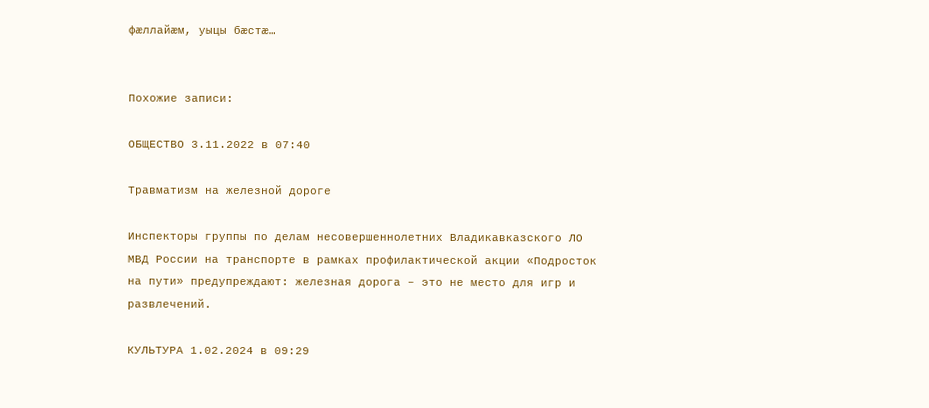фæллайæм, уыцы бæстæ…


Похожие записи:

ОБЩЕСТВО 3.11.2022 в 07:40

Травматизм на железной дороге

Инспекторы группы по делам несовершеннолетних Владикавказского ЛО МВД России на транспорте в рамках профилактической акции «Подросток на пути» предупреждают: железная дорога – это не место для игр и развлечений.

КУЛЬТУРА 1.02.2024 в 09:29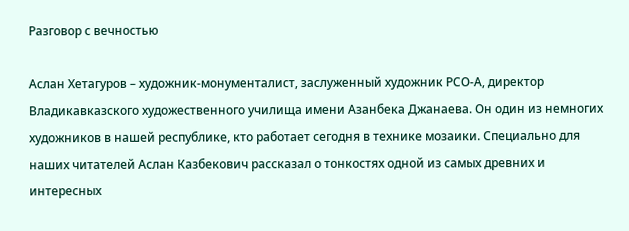Разговор с вечностью

Аслан Хетагуров – художник-монументалист, заслуженный художник РСО-А, директор Владикавказского художественного училища имени Азанбека Джанаева. Он один из немногих художников в нашей республике, кто работает сегодня в технике мозаики. Специально для наших читателей Аслан Казбекович рассказал о тонкостях одной из самых древних и интересных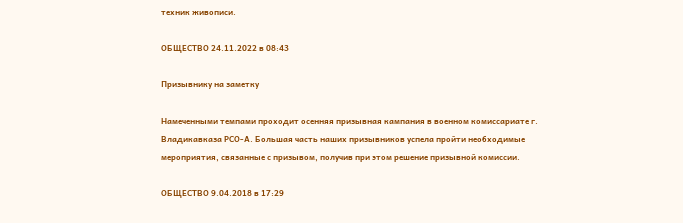техник живописи.

ОБЩЕСТВО 24.11.2022 в 08:43

Призывнику на заметку

Намеченными темпами проходит осенняя призывная кампания в военном комиссариате г. Владикавказа РСО-А. Большая часть наших призывников успела пройти необходимые мероприятия, связанные с призывом, получив при этом решение призывной комиссии.

ОБЩЕСТВО 9.04.2018 в 17:29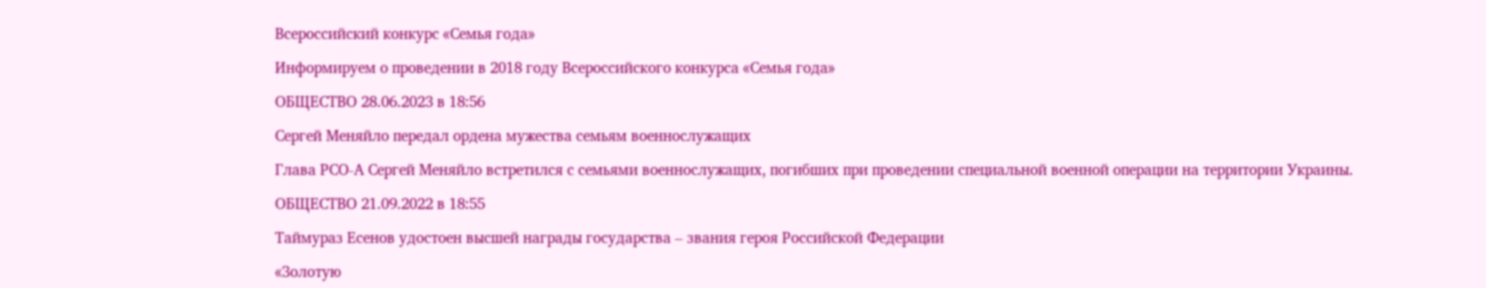Всероссийский конкурс «Семья года»

Информируем о проведении в 2018 году Всероссийского конкурса «Семья года»

ОБЩЕСТВО 28.06.2023 в 18:56

Сергей Меняйло передал ордена мужества семьям военнослужащих

Глава РСО-А Сергей Меняйло встретился с семьями военнослужащих, погибших при проведении специальной военной операции на территории Украины.

ОБЩЕСТВО 21.09.2022 в 18:55

Таймураз Есенов удостоен высшей награды государства – звания героя Российской Федерации

«Золотую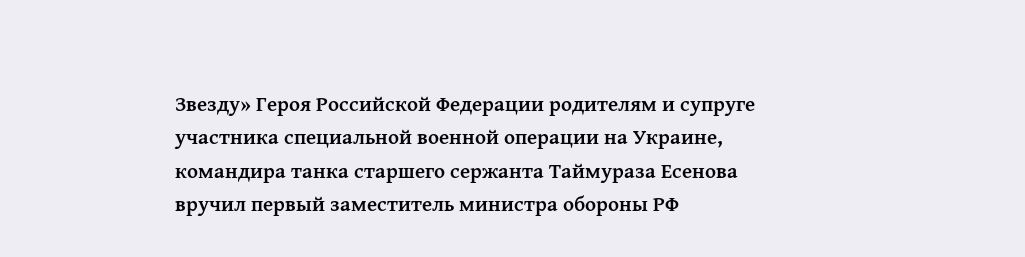Звезду» Героя Российской Федерации родителям и супруге участника специальной военной операции на Украине, командира танка старшего сержанта Таймураза Есенова вручил первый заместитель министра обороны РФ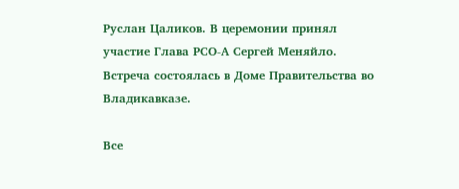Руслан Цаликов. В церемонии принял участие Глава РСО-А Сергей Меняйло. Встреча состоялась в Доме Правительства во Владикавказе.

Все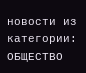новости из категории: ОБЩЕСТВО